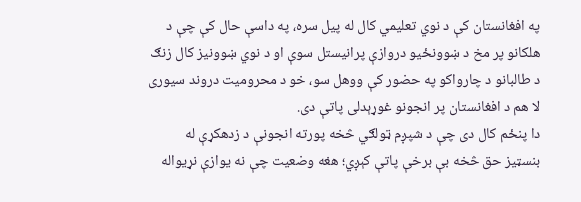په افغانستان کې د نوي تعلیمي کال له پیل سره، په داسې حال کې چې د هلکانو پر مخ د ښوونځیو دروازې پرانیستل سوې او د نوي ښوونیز کال زنګ د طالبانو د چارواکو په حضور کې ووهل سو، خو د محرومیت دروند سیوری لا هم د افغانستان پر انجونو غوړېدلی پاتې دی.
دا پنځم کال دی چې د شپږم ټولګي څخه پورته انجونې د زدهکړې له بنسټیز حق څخه بې برخې پاتې کېږي؛ هغه وضعیت چې نه یوازې نړیواله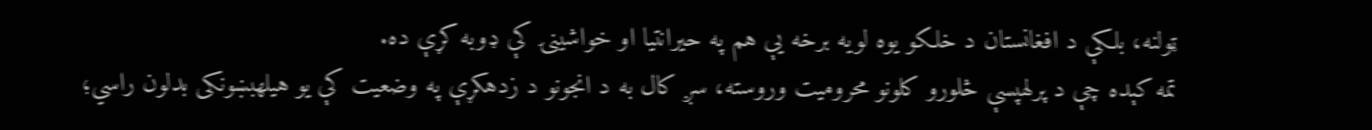ټولنه، بلکې د افغانستان د خلکو یوه لویه برخه یې هم په حیرانتیا او خواشینۍ کې ډوبه کړې ده.
تمه کېده چې د پرلهپسې څلورو کلونو محرومیت وروسته، سږ کال به د انجونو د زدهکړې په وضعیت کې یو هیلهبښونکی بدلون راسي؛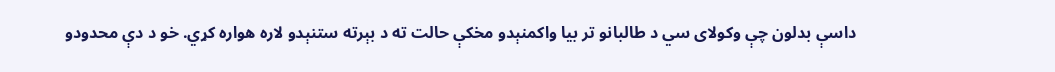داسې بدلون چې وکولای سي د طالبانو تر بیا واکمنېدو مخکې حالت ته د بېرته ستنېدو لاره هواره کړي. خو د دې محدودو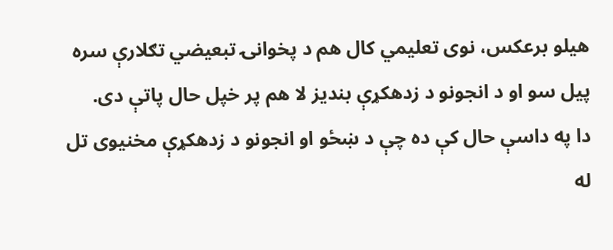هیلو برعکس، نوی تعلیمي کال هم د پخوانۍ تبعیضي تګلارې سره پیل سو او د انجونو د زدهکړې بندیز لا هم پر خپل حال پاتې دی.
دا په داسې حال کې ده چې د ښځو او انجونو د زدهکړې مخنیوی تل له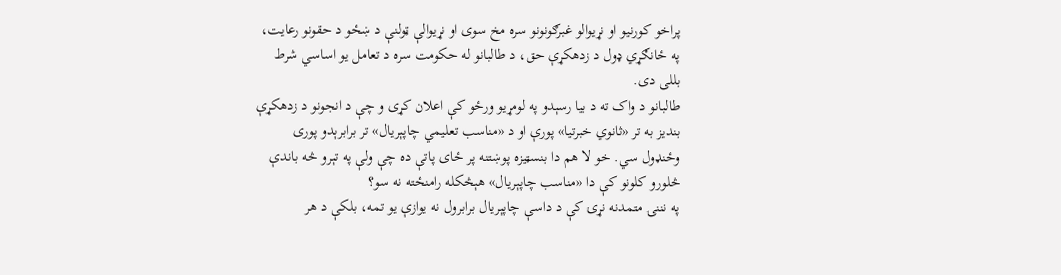پراخو کورنیو او نړیوالو غبرګونونو سره مخ سوی او نړیوالې ټولنې د ښځو د حقونو رعایت، په ځانګړي ډول د زدهکړې حق، د طالبانو له حکومت سره د تعامل یو اساسي شرط بللی دی.
طالبانو د واک ته د بیا رسېدو په لومړیو ورځو کې اعلان کړی و چې د انجونو د زدهکړې بندیز به تر «ثانوي خبرتیا» پورې او د «مناسب تعلیمي چاپېریال» تر برابرېدو پوری وځنډول سي. خو لا هم دا بنسټیزه پوښتنه پر ځای پاتې ده چې ولې په تېرو څه باندې څلورو کلونو کې دا «مناسب چاپېریال» هېڅکله رامنځته نه سو؟
په نننۍ متمدنه نړۍ کې د داسې چاپېریال برابرول نه یوازې یو تمه، بلکې د هر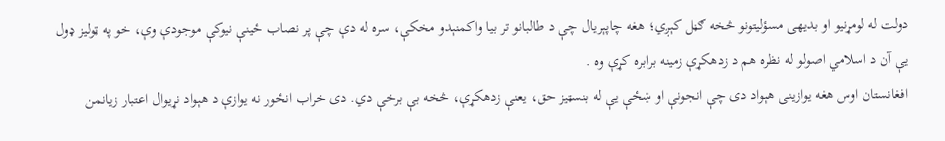دولت له لومړنیو او بدیهی مسؤلیتونو څخه ګڼل کېږي؛ هغه چاپېریال چې د طالبانو تر بیا واکمنېدو مخکې، سره له دې چې پر نصاب ځینې نیوکې موجودې وې، خو په ټولیز ډول یې آن د اسلامي اصولو له نظره هم د زدهکړې زمینه برابره کړې وه .
افغانستان اوس هغه یوازینی هېواد دی چې انجونې او ښځې یې له بنسټیز حق، یعنې زدهکړې، څخه بې برخې دي. دی خراب انځور نه یوازې د هېواد نړیوال اعتبار زیانمن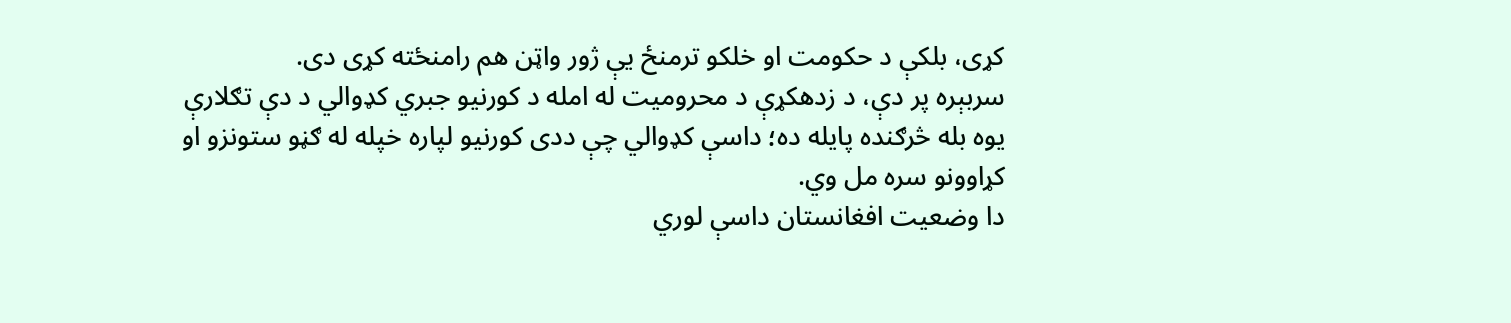کړی، بلکې د حکومت او خلکو ترمنځ یې ژور واټن هم رامنځته کړی دی.
سربېره پر دې، د زدهکړې د محرومیت له امله د کورنیو جبري کډوالي د دې تګلارې یوه بله څرګنده پایله ده؛ داسې کډوالي چې ددی کورنیو لپاره خپله له ګڼو ستونزو او کړاوونو سره مل وي.
دا وضعیت افغانستان داسې لوري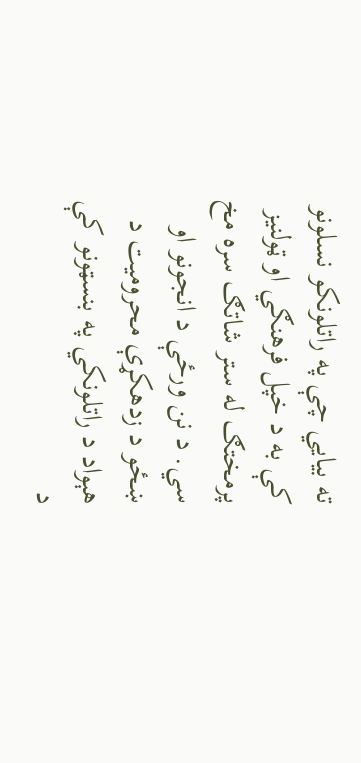ته بیایي چې په راتلونکو نسلونو کې به د خپل فرهنګي او ټولنیز پرمختګ له ستر شاتګ سره مخ سي. د نن ورځې د انجونو او ښځو د زدهکړې محرومیت د هېواد د راتلونکي په بنسټونو کې د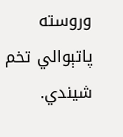وروسته پاتېوالي تخم شیندي.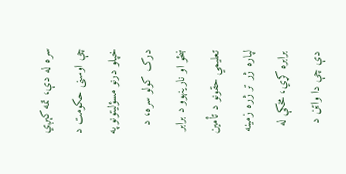سره له دې، تمه کېږي چې اوسنی حکومت د خپلو درنو مسؤلیتونو په درک کولو سره، د ښځو او نارینهوو د برابر تعلیمي حقونو د تأمین لپاره ژر تر ژره زمینه برابره کړي، مخکې له دې چې دا واټن د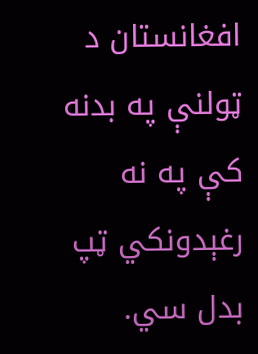افغانستان د ټولنې په بدنه کې په نه رغېدونکي ټپ بدل سي.